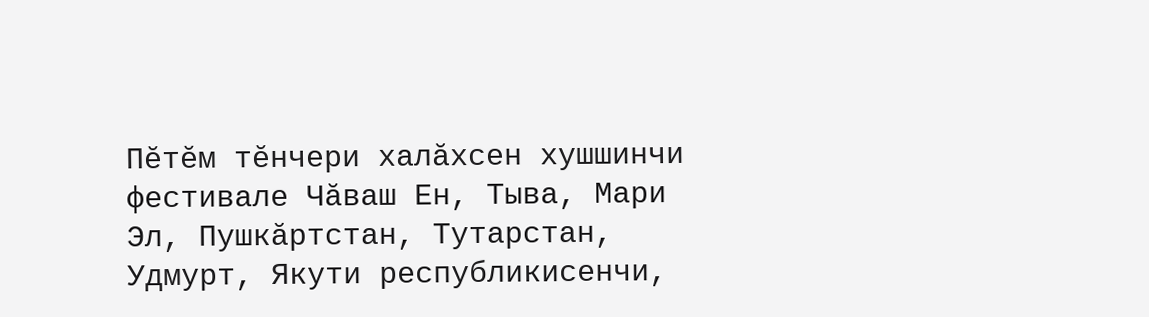Пĕтĕм тĕнчери халăхсен хушшинчи фестивале Чăваш Ен, Тыва, Мари Эл, Пушкăртстан, Тутарстан, Удмурт, Якути республикисенчи,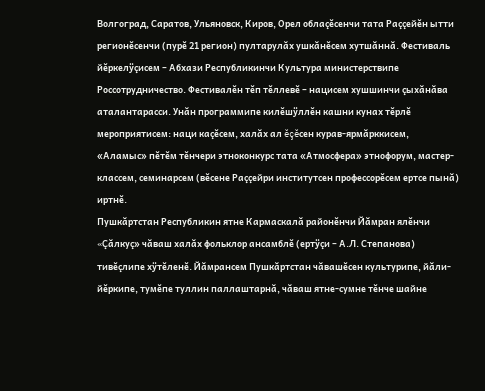Волгоград, Саратов, Ульяновск, Киров, Орел облаçĕсенчи тата Раççейĕн ытти регионĕсенчи (пурĕ 21 регион) пултарулăх ушкăнĕсем хутшăннă. Фестиваль йĕркелÿçисем – Абхази Республикинчи Культура министерствипе Россотрудничество. Фестивалĕн тĕп тĕллевĕ – нацисем хушшинчи çыхăнăва аталантарасси. Унăн программипе килĕшÿллĕн кашни кунах тĕрлĕ мероприятисем: наци каçĕсем, халăх ал ĕçĕсен курав-ярмăрккисем, «Аламыс» пĕтĕм тĕнчери этноконкурс тата «Атмосфера» этнофорум, мастер-классем, семинарсем (вĕсене Раççейри институтсен профессорĕсем ертсе пынă) иртнĕ.
Пушкăртстан Республикин ятне Кармаскалă районĕнчи Йăмран ялĕнчи «Çăлкуç» чăваш халăх фольклор ансамблĕ (ертÿçи – А.Л. Степанова) тивĕçлипе хÿтĕленĕ. Йăмрансем Пушкăртстан чăвашĕсен культурипе, йăли-йĕркипе, тумĕпе туллин паллаштарнă, чăваш ятне-сумне тĕнче шайне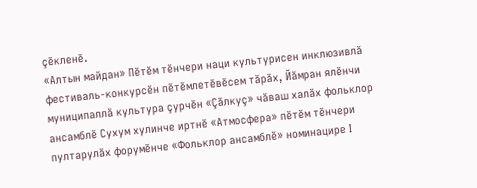çĕкленĕ.
«Алтын майдан» Пĕтĕм тĕнчери наци культурисен инклюзивлă фестиваль-конкурсĕн пĕтĕмлетĕвĕсем тăрăх, Йăмран ялĕнчи муниципаллă культура çурчĕн «Çăлкуç» чăваш халăх фольклор ансамблĕ Сухум хулинче иртнĕ «Атмосфера» пĕтĕм тĕнчери пултарулăх форумĕнче «Фольклор ансамблĕ» номинацире I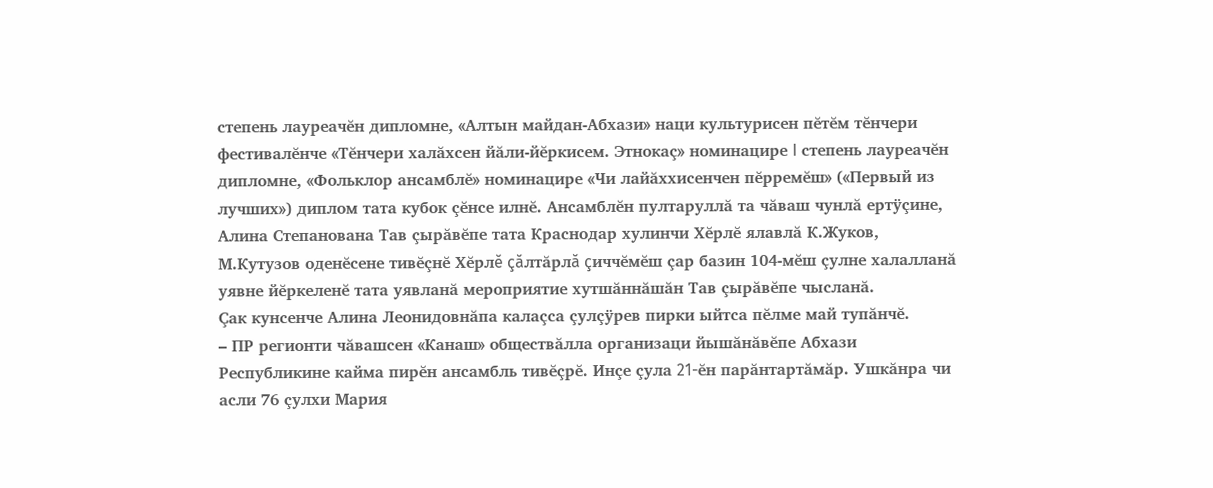степень лауреачĕн дипломне, «Алтын майдан-Абхази» наци культурисен пĕтĕм тĕнчери фестивалĕнче «Тĕнчери халăхсен йăли-йĕркисем. Этнокаç» номинацире I степень лауреачĕн дипломне, «Фольклор ансамблĕ» номинацире «Чи лайăххисенчен пĕрремĕш» («Первый из лучших») диплом тата кубок çĕнсе илнĕ. Ансамблĕн пултаруллă та чăваш чунлă ертÿçине, Алина Степанована Тав çырăвĕпе тата Краснодар хулинчи Хĕрлĕ ялавлă К.Жуков, М.Кутузов оденĕсене тивĕçнĕ Хĕрлĕ çăлтăрлă çиччĕмĕш çар базин 104-мĕш çулне халалланă уявне йĕркеленĕ тата уявланă мероприятие хутшăннăшăн Тав çырăвĕпе чысланă.
Çак кунсенче Алина Леонидовнăпа калаçса çулçÿрев пирки ыйтса пĕлме май тупăнчĕ.
– ПР регионти чăвашсен «Канаш» обществăлла организаци йышăнăвĕпе Абхази Республикине кайма пирĕн ансамбль тивĕçрĕ. Инçе çула 21-ĕн парăнтартăмăр. Ушкăнра чи асли 76 çулхи Мария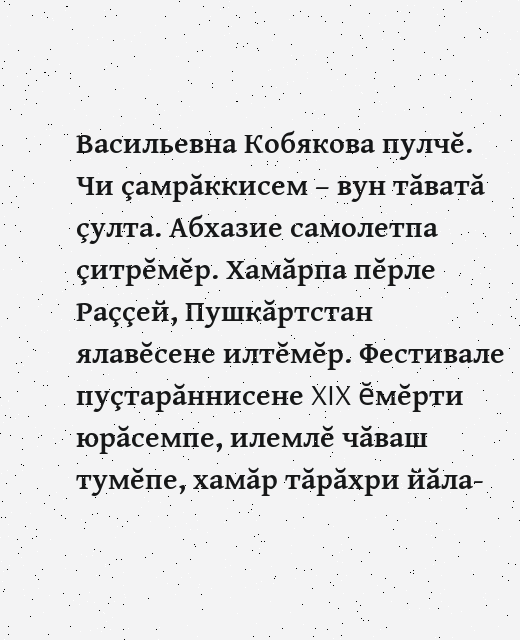Васильевна Кобякова пулчĕ. Чи çамрăккисем – вун тăватă çулта. Абхазие самолетпа çитрĕмĕр. Хамăрпа пĕрле Раççей, Пушкăртстан ялавĕсене илтĕмĕр. Фестивале пуçтарăннисене XIX ĕмĕрти юрăсемпе, илемлĕ чăваш тумĕпе, хамăр тăрăхри йăла-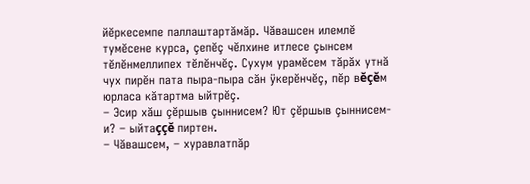йĕркесемпе паллаштартăмăр. Чăвашсен илемлĕ тумĕсене курса, çепĕç чĕлхине итлесе çынсем тĕлĕнмеллипех тĕлĕнчĕç. Сухум урамĕсем тăрăх утнă чух пирĕн пата пыра-пыра сăн ÿкерĕнчĕç, пĕр вĕçĕм юрласа кăтартма ыйтрĕç.
– Эсир хăш çĕршыв çыннисем? Ют çĕршыв çыннисем-и? – ыйтаççĕ пиртен.
– Чăвашсем, – хуравлатпăр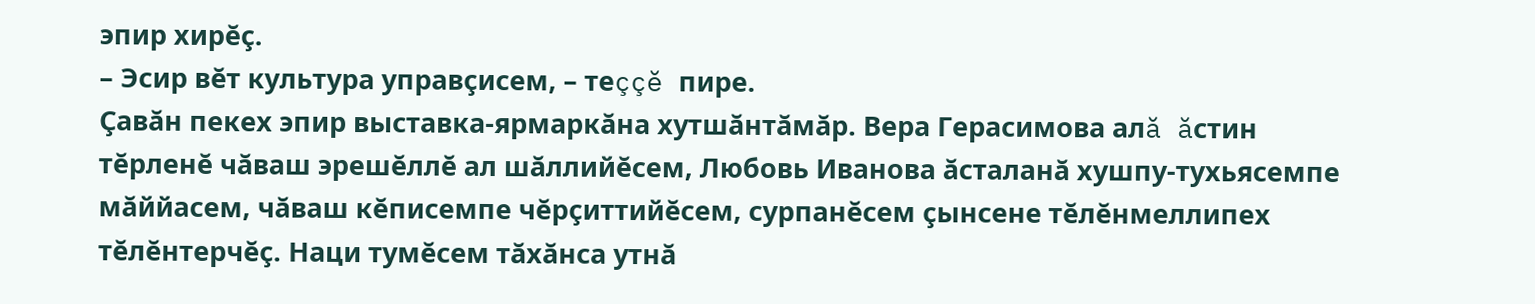эпир хирĕç.
– Эсир вĕт культура управçисем, – теççĕ пире.
Çавăн пекех эпир выставка-ярмаркăна хутшăнтăмăр. Вера Герасимова алă ăстин тĕрленĕ чăваш эрешĕллĕ ал шăллийĕсем, Любовь Иванова ăсталанă хушпу-тухьясемпе мăййасем, чăваш кĕписемпе чĕрçиттийĕсем, сурпанĕсем çынсене тĕлĕнмеллипех тĕлĕнтерчĕç. Наци тумĕсем тăхăнса утнă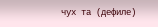чух та (дефиле)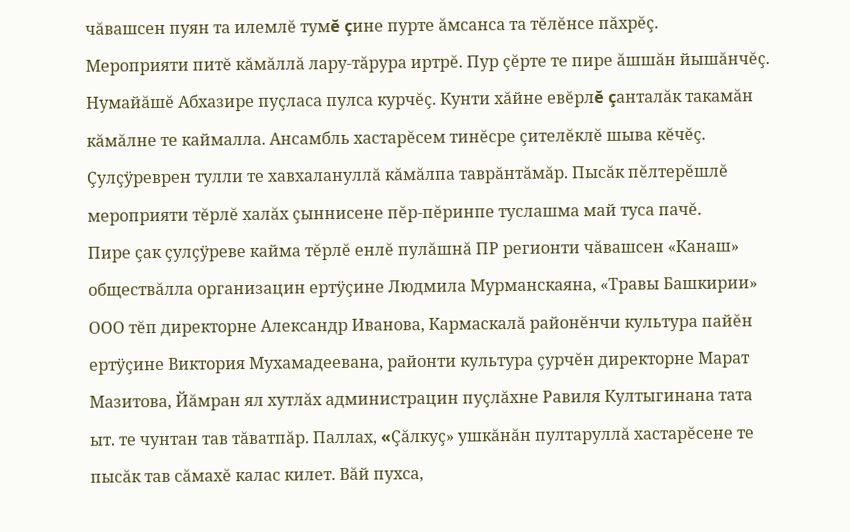чăвашсен пуян та илемлĕ тумĕ çине пурте ăмсанса та тĕлĕнсе пăхрĕç.
Мероприяти питĕ кăмăллă лару-тăрура иртрĕ. Пур çĕрте те пире ăшшăн йышăнчĕç. Нумайăшĕ Абхазире пуçласа пулса курчĕç. Кунти хăйне евĕрлĕ çанталăк такамăн кăмăлне те каймалла. Ансамбль хастарĕсем тинĕсре çителĕклĕ шыва кĕчĕç. Çулçÿреврен тулли те хавхалануллă кăмăлпа таврăнтăмăр. Пысăк пĕлтерĕшлĕ мероприяти тĕрлĕ халăх çыннисене пĕр-пĕринпе туслашма май туса пачĕ.
Пире çак çулçÿреве кайма тĕрлĕ енлĕ пулăшнă ПР регионти чăвашсен «Канаш» обществăлла организацин ертÿçине Людмила Мурманскаяна, «Травы Башкирии» ООО тĕп директорне Александр Иванова, Кармаскалă районĕнчи культура пайĕн ертÿçине Виктория Мухамадеевана, районти культура çурчĕн директорне Марат Мазитова, Йăмран ял хутлăх администрацин пуçлăхне Равиля Култыгинана тата ыт. те чунтан тав тăватпăр. Паллах, «Çăлкуç» ушкăнăн пултаруллă хастарĕсене те пысăк тав сăмахĕ калас килет. Вăй пухса,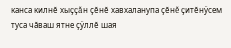канса килнĕ хыççăн çĕнĕ хавхаланупа çĕнĕ çитĕнÿсем туса чăваш ятне çÿллĕ шая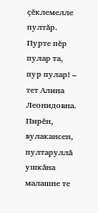çĕклемелле пултăр. Пурте пĕр пулар та, пур пулар! – тет Алина Леонидовна.
Пирĕн, вулакансен, пултаруллă ушкăна малашне те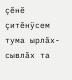çĕнĕ çитĕнÿсем тума ырлăх-сывлăх та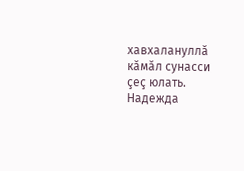хавхалануллă кăмăл сунасси çеç юлать.
Надежда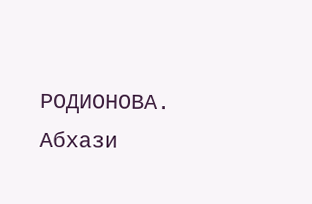РОДИОНОВА.
Абхази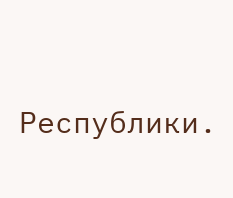Республики.